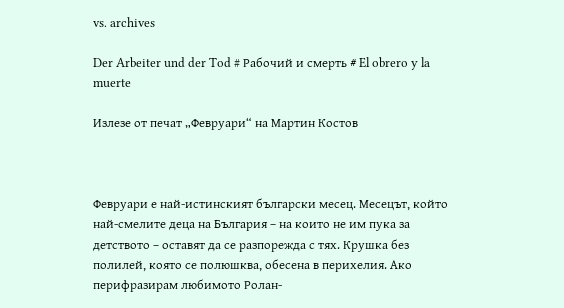vs. archives

Der Arbeiter und der Tod # Рабочий и смерть # El obrero y la muerte

Излезе от печат „Февруари“ на Мартин Костов



Февруари е най-истинският български месец. Месецът, който най-смелите деца на България – на които не им пука за детството – оставят да се разпорежда с тях. Крушка без полилей, която се полюшква, обесена в перихелия. Ако перифразирам любимото Ролан-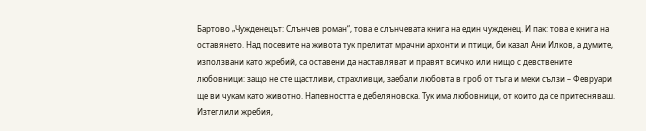Бартово „Чужденецът: Слънчев роман“, това е слънчевата книга на един чужденец. И пак: това е книга на оставянето. Над посевите на живота тук прелитат мрачни архонти и птици, би казал Ани Илков, а думите, използвани като жребий, са оставени да наставляват и правят всичко или нищо с девствените любовници: защо не сте щастливи, страхливци, заебали любовта в гроб от тъга и меки сълзи – Февруари ще ви чукам като животно. Напевността е дебеляновска. Тук има любовници, от които да се притесняваш. Изтеглили жребия,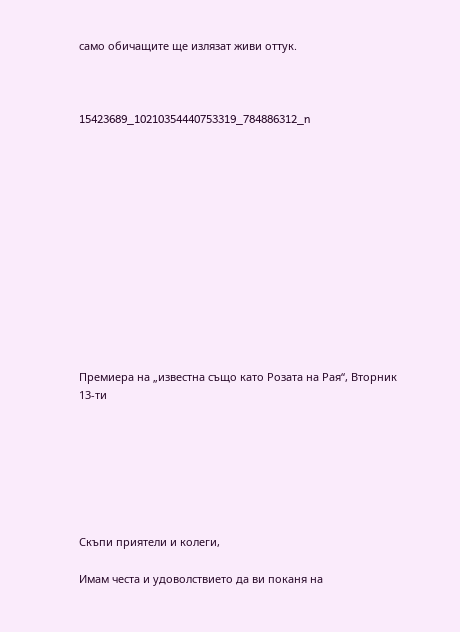само обичащите ще излязат живи оттук.



15423689_10210354440753319_784886312_n













Премиера на „известна също като Розата на Рая“, Вторник 13-ти







Скъпи приятели и колеги,

Имам честа и удоволствието да ви поканя на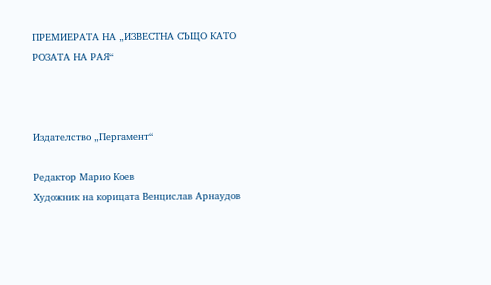ПРЕМИЕРАТА НА „ИЗВЕСТНА СЪЩО КАТО РОЗАТА НА РАЯ“



Издателство „Пергамент“

Редактор Марио Коев
Художник на корицата Венцислав Арнаудов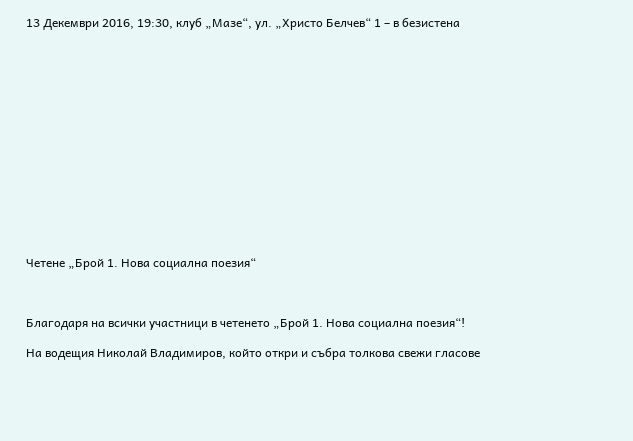13 Декември 2016, 19:30, клуб „Мазе“, ул. „Христо Белчев“ 1 – в безистена















Четене „Брой 1. Нова социална поезия“



Благодаря на всички участници в четенето „Брой 1. Нова социална поезия“!

На водещия Николай Владимиров, който откри и събра толкова свежи гласове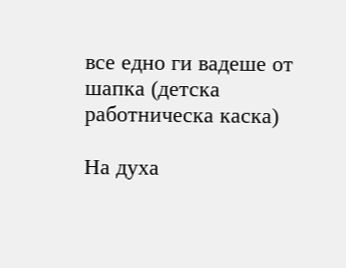все едно ги вадеше от шапка (детска работническа каска)

На духа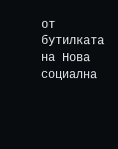от бутилката на Нова социална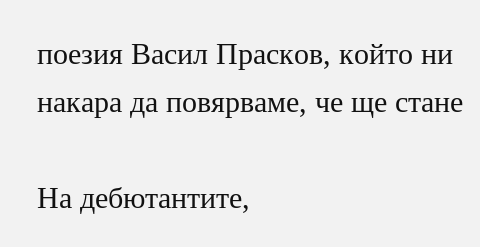поезия Васил Прасков, който ни накара да повярваме, че ще стане

На дебютантите,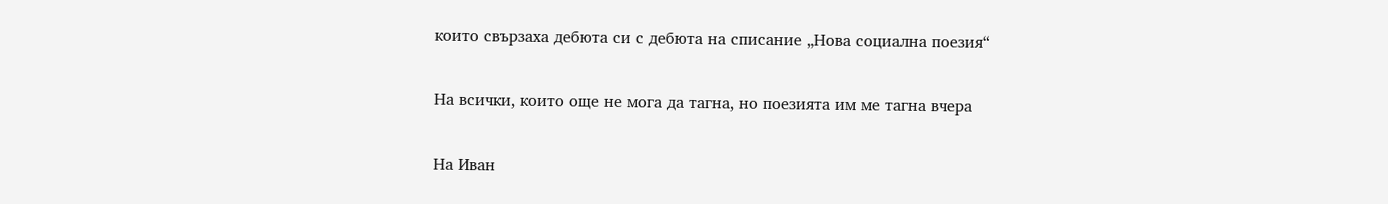които свързаха дебюта си с дебюта на списание „Нова социална поезия“

На всички, които още не мога да тагна, но поезията им ме тагна вчера

На Иван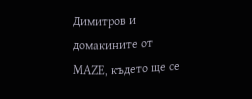Димитров и домакините от MAZE, където ще се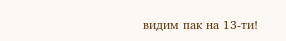видим пак на 13-ти!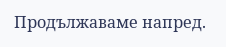Продължаваме напред.